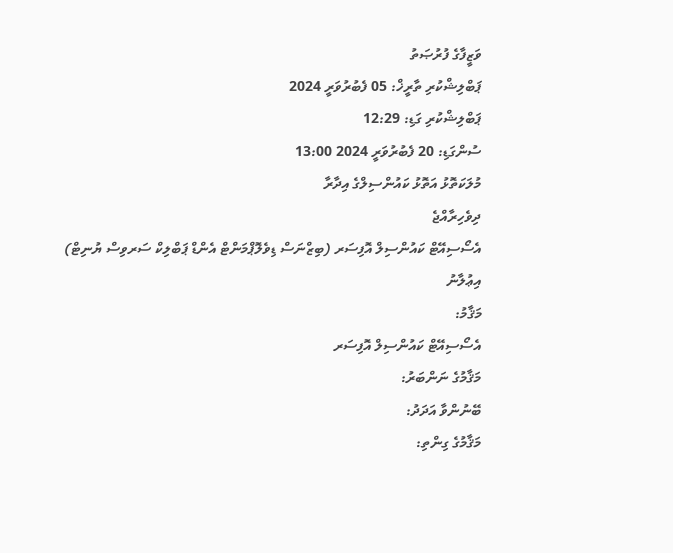ވަޒީފާގެ ފުރުޞަތު
ޕަބްލިޝްކުރި ތާރީޚް: 05 ފެބުރުވަރީ 2024
ޕަބްލިޝްކުރި ގަޑި: 12:29
ސުންގަޑި: 20 ފެބުރުވަރީ 2024 13:00
މުލަކަތޮޅު އަތޮޅު ކައުންސިލްގެ އިދާރާ
ދިވެހިރާއްޖެ
އެސޯސިއޭޓް ކައުންސިލް އޮފިސަރ (ބިޒްނަސް ޑިވެލޮޕްމަންޓް އެންޑް ޕަބްލިކް ސަރވިސް ޔުނިޓް)
އިޢުލާނު
މަޤާމު:
އެސޯސިއޭޓް ކައުންސިލް އޮފިސަރ
މަޤާމުގެ ނަންބަރު:
ބޭނުންވާ އަދަދު:
މަޤާމުގެ ގިންތި: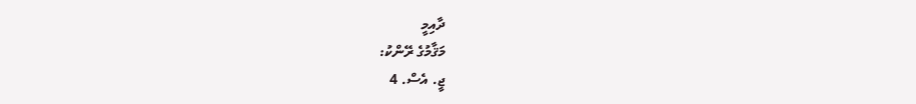ދާއިމީ
މަޤާމުގެ ރޭންކު:
ޖީ. އެސް. 4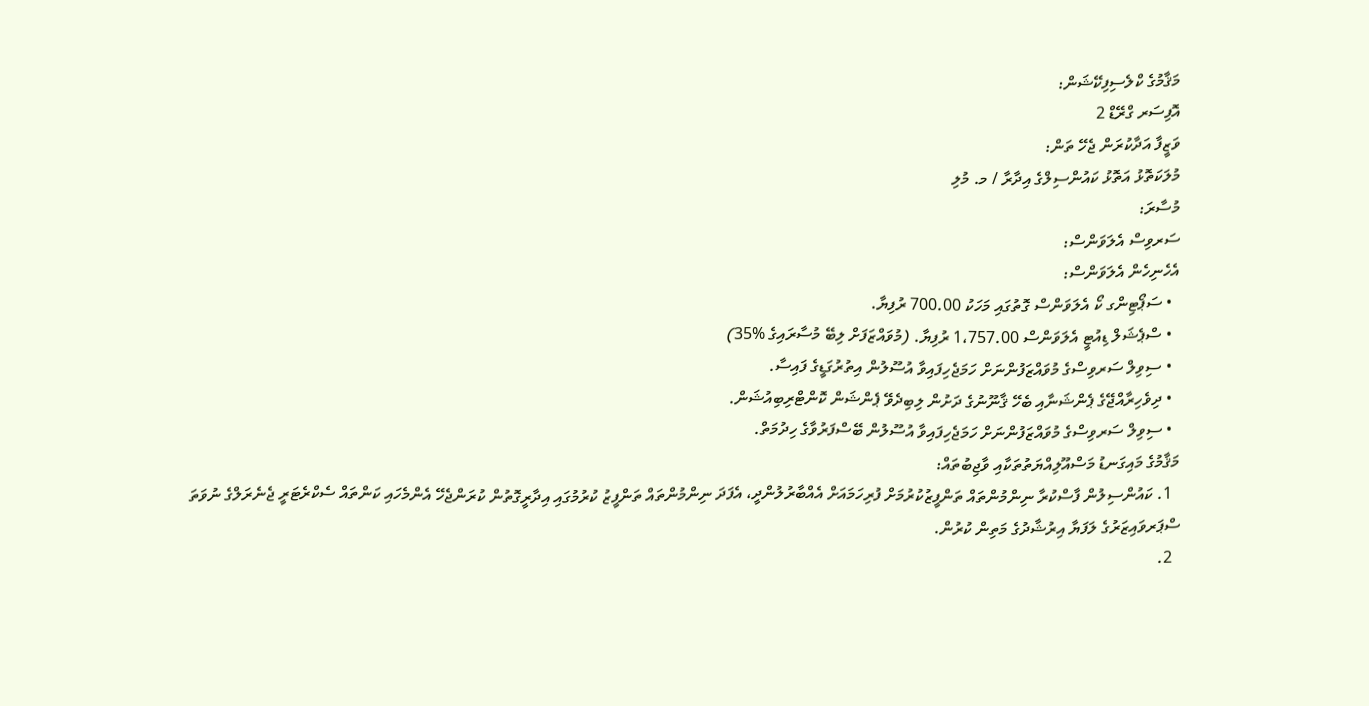މަޤާމުގެ ކްލެސިފިކޭޝަން:
އޮފިސަރ ގްރޭޑް 2
ވަޒީފާ އަދާކުރަން ޖެހޭ ތަން:
މުލަކަތޮޅު އަތޮޅު ކައުންސިލްގެ އިދާރާ / މ. މުލި
މުސާރަ:
ސަރވިސް އެލަވަންސް:
އެހެނިހެން އެލަވަންސް:
  • ސަޕޯޓިންގ ކޯ އެލަވަންސް ގޮތުގައި މަހަކު 700.00 ރުފިޔާ.
  • ސްޕެޝަލް ޑިއުޓީ އެލަވަންސް 1،757.00 ރުފިޔާ. (މުވައްޒަފަށް ލިބޭ މުސާރައިގެ %35)
  • ސިވިލް ސަރވިސްގެ މުވައްޒަފުންނަށް ހަމަޖެހިފައިވާ އުސޫލުން އިތުރުގަޑީގެ ފައިސާ.
  • ދިވެހިރާއްޖޭގެ ޕެންޝަނާއި ބެހޭ ޤާނޫނުގެ ދަށުން ލިބިދެވޭ ޕެންޝަން ކޮންޓްރިބިއުޝަން.
  • ސިވިލް ސަރވިސްގެ މުވައްޒަފުންނަށް ހަމަޖެހިފައިވާ އުސޫލުން ބޭސްފަރުވާގެ ހިދުމަތް.
މަޤާމުގެ މައިގަނޑު މަސްއޫލިއްޔަތުތަކާއި ވާޖިބުތައް:
  1. ކައުންސިލުން ފާސްކުރާ ނިންމުންތައް ތަންފީޒުކުރުމަށް ފުރިހަމައަށް އެއްބާރުލުންދީ، އެފަދަ ނިންމުންތައް ތަންފީޒު ކުރުމުގައި އިދާރީގޮތުން ކުރަންޖެހޭ އެންމެހައި ކަންތައް ސެކްރެޓަރީ ޖެނެރަލްގެ ނުވަތަ ސްޕަރވައިޒަރުގެ ލަފަޔާ އިރުޝާދުގެ މަތިން ކުރުން.
  2.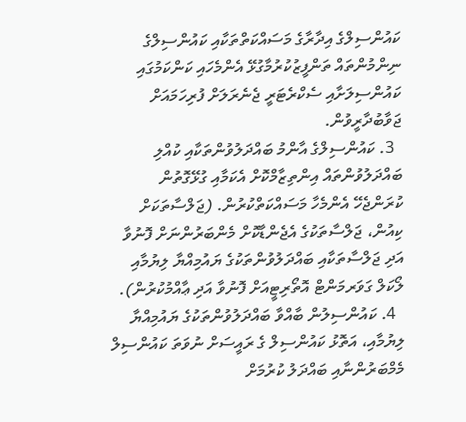ކައުންސިލްގެ އިދާރާގެ މަސައްކަތްތަކާއި ކައުންސިލްގެ ނިންމުންތައް ތަންފީޒުކުރުމާގުޅޭ އެންމެހައި ކަންކަމުގައި ކައުންސިލަށާއި ސެކްރެޓަރީ ޖެނެރަލަށް ފުރިހަމައަށް ޖަވާބުދާރީވުން.
  3. ކައުންސިލްގެ އާންމު ބައްދަލުވުންތަކާއި ކުއްލި ބައްދަލުވުންތައް އިންތިޒާމްކޮށް އެކަމާއި ގުޅޭގޮތުން ކުރަންޖެހޭ އެންމެހާ މަސައްކަތްކުރުން. (ޖަލްސާތަކަށް ކިއުން، ޖަލްސާތަކުގެ އެޖެންޑާކޮށް މެންބަރުންނަށް ފޮނުވާ އަދި ޖަލްސާތަކާއި ބައްދަލުވުންތަކުގެ ޔައުމިއްޔާ ލިޔުމާއި ލޯކަލް ގަވަރމަންޓް އޮތޯރިޓީއަށް ފޮނުވާ އަދި ޢާއްމުކުރުން).
  4. ކައުންސިލުން ބާއްވާ ބައްދަލުވުންތަކުގެ ޔައުމިއްޔާ ލިޔުމާއި، އަތޮޅު ކައުންސިލް ގެ ރައީސަށް ނުވަތަ ކައުންސިލް މެމްބަރުންނާއި ބައްދަލު ކުރުމަށް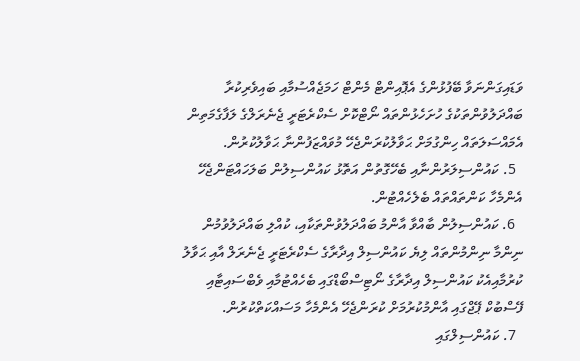ވަޑައިގަންނަވާ ބޭފުޅުންގެ އެޕޮއިންޓް މެންޓް ހަމަޖެއްސުމާއި ބައިވެރިކުރާ ބައްދަލުވުންތަކުގެ ހުށަހެޅުންތައް ނޯޓްކޮށް ސެކްރެޓަރީ ޖެނެރަލްގެ ލަފާގެމަތިން އެމައްސަލަތައް ހިންގުމަށް ޙަވާލުކުރަންޖެހޭ މުވައްޒަފުންނާ ޙަވާލުކުރުން.
  5. ކައުންސިލަރުންނާއި ބެހޭގޮތުން އަތޮޅު ކައުންސިލުން ބަލަހައްޓަންޖެހޭ އެންމެހާ ކަންތައްތައް ބެލެހެއްޓުން.
  6. ކައުންސިލުން ބާއްވާ އާންމު ބައްދަލުވުންތަކާއި، ކުއްލި ބައްދަލުވުމުން ނިންމާ ނިންމުންތައް ލިޔެ ކައުންސިލް އިދާރާގެ ސެކްރެޓަރީ ޖެނެރަލް އާއި ޙަވާލު ކުރުމާއިއެކު ކައުންސިލް އިދާރާގެ ނޯޓިސްބޯޑްގައި ބެހެއްޓުމާއި ވެބްސައިޓާއި ފޭސްބުކް ޕޭޖްގައި އާންމުކުރުމަށް ކުރަންޖެހޭ އެންމެހާ މަސައްކަތްކުރުން.
  7. ކައުންސިލްގައި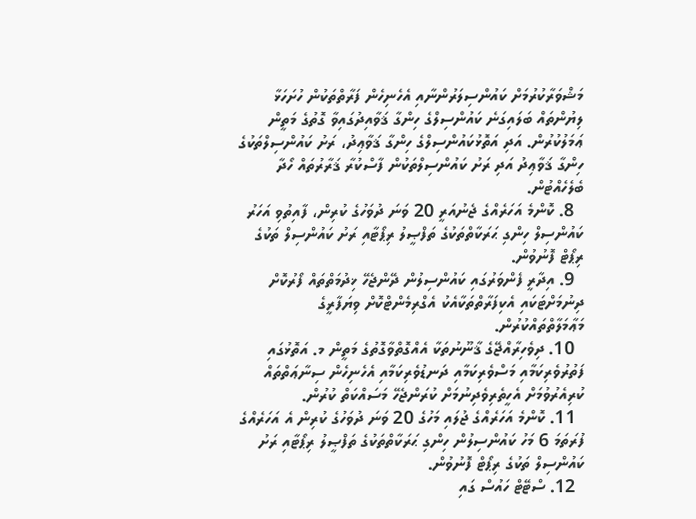މަޝްވަރާކުރުމަށް ކައުންސިލަރުންނާއި އެހެނިހެން ފަރާތްތަކުން ހުށަހަޅާ ލިޔުންތައް ބަލައިގަނެ ކައުންސިލްގެ ހިންގާ ޤަވާއިދުގައިވާ ގޮތުގެ މަތީން ޢަމަލުކުރުން. އަދި އަތޮޅުކައުންސިލްގެ ހިންގާ ޤަވާޢިދު، ރަށު ކައުންސިލްތަކުގެ ހިންގާ ޤަވާޢިދު އަދި ރަށު ކައުންސިލްތަކުން ފާސްކުރާ ޤަރާރުތައް ހޯދާ ބެލެހެއްޓުން.
  8. ކޮންމެ އަހަރެއްގެ ޖެނުއަރީ 20 ވަނަ ދުވަހުގެ ކުރިން، ފާއިތުވި އަހަރު ކައުންސިލް ހިންގި ޙަރަކާތްތަކުގެ ތަފްޞީލު ރިޕޯޓާއި ރަށު ކައުންސިލް ތަކުގެ ރިޕޯޓް ފޮނުވުން.
  9. އިދާރީ ފެންވަރުގައި ކައުންސިލުން ދޭންޖެހޭ ޚިދުމަތްތައް ފޯރުކޮށް ދިނުމަށްޓަކައި އެކިފަރާތްތަކާއެކު އެގްރިމެންޓްކޮށް ވިޔަފާރީގެ މަޢާމަލާތްތައްކުރުން.
  10. ދިވެހިރާއްޖޭގެ ޤާނޫނުތަކާ އެއްގޮތްވާގޮތުގެ މަތީން މ. އަތޮޅުގައި ފަތުރުވެރިކަމާއި މަސްވެރިކަމާއި ދަނޑުވެރިކަމާއި އެހެނިހެން ސިނާޢަތްތައް ކުރިއެރުވުމަށް އެހީތެރިވެދިނުމަށް ކުރަންޖެހޭ މަސައްކަތް ކުރުން.
  11. ކޮންމެ އަހަރެއްގެ ޖުލައި މަހުގެ 20 ވަނަ ދުވަހުގެ ކުރިން އެ އަހަރެއްގެ ފުރަތަމަ 6 މަހު ކައުންސިލުން ހިންގި ޙަރަކާތްތަކުގެ ތަފްޞީލު ރިޕޯޓާއި ރަށު ކައުންސިލް ތަކުގެ ރިޕޯޓް ފޮނުވުން.
  12. ސްޓޭޓް ހައުސް ގައި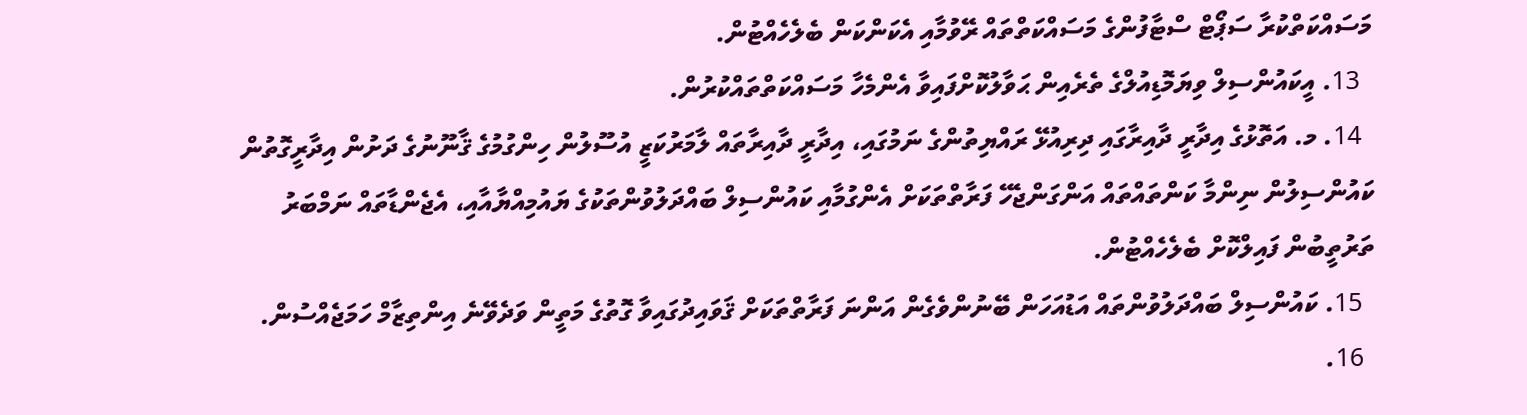މަސައްކަތްކުރާ ސަޕޯޓް ސްޓާފުންގެ މަސައްކަތްތައް ރޭވުމާއި އެކަންކަން ބެލެހެއްޓުން.
  13. އީކައުންސިލް ވިޔަމޮޑިއުލްގެ ތެރެއިން ޙަވާލުކޮށްފައިވާ އެންމެހާ މަސައްކަތްތައްކުރުން.
  14. މ. އަތޮޅުގެ އިދާރީ ދާއިރާގައި ދިރިއުޅޭ ރައްޔިތުންގެ ނަމުގައި، އިދާރީ ދާއިރާތައް ލާމަރުކަޒީ އުސޫލުން ހިންގުމުގެ ޤާނޫނުގެ ދަށުން އިދާރީގޮތުން ކައުންސިލުން ނިންމާ ކަންތައްތައް އަންގަންޖެހޭ ފަރާތްތަކަށް އެންގުމާއި ކައުންސިލް ބައްދަލުވުންތަކުގެ ޔައުމިއްޔާއާއި، އެޖެންޑާތައް ނަމްބަރު ތަރުތީބުން ފައިލްކޮށް ބެލެހެއްޓުން.
  15. ކައުންސިލް ބައްދަލުވުންތައް އަޑުއަހަން ބޭނުންވެގެން އަންނަ ފަރާތްތަކަށް ޤަވައިދުގައިވާ ގޮތުގެ މަތީން ވަދެވޭނެ އިންތިޒާމް ހަމަޖެއްސުން.
  16.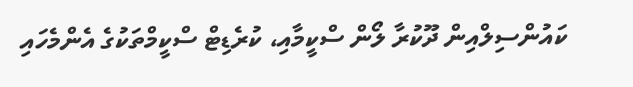ކައުންސިލްއިން ދޫކުރާ ލޯން ސްކީމާއި، ކުރެޑިޓް ސްކީމްތަކުގެ އެންމެހައި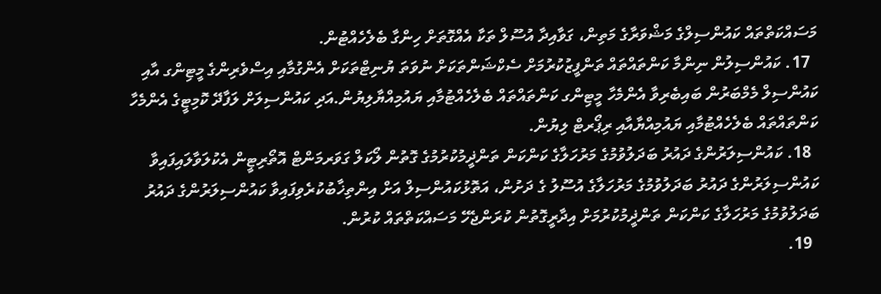މަސައްކަތްތައް ކައުންސިލްގެ މަޝްވަރާގެ މަތިން، ގަވާއިދާ އުސޫލް ތަކާ އެއްގޮތަށް ހިންގާ ބެލެހެއްޓުން.
  17. ކައުންސިލުން ނިންމާ ކަންތައްތައް ތަންފީޒުކުރުމަށް ސެކްޝަންތަކަށް ނުވަތަ ޔުނިޓްތަކަށް އެންގުމާއި އިސްވެރިންގެ މީޓިންގ އާއި ކައުންސިލް މެމްބަރުން ބައިބެރިވާ އެންމެހާ މީޓިންގ ކަންތައްތައް ބެލެހެއްޓުމާއި ޔައުމިއްޔާލިޔުން.އަދި ކައުންސިލަށް ލަފާދޭ ކޮމިޓީގެ އެންމެހާ ކަންތައްތައް ބެލެހެއްޓުމާއި ޔައުމިއްޔާއާއި ރިޕޯރޓް ލިޔުން.
  18. ކައުންސިލަރުންގެ ދައުރު ބަދަލުވުމުގެ މަރުހަލާގެ ކަންކަން ތަންޛީމުކުރުމުގެ ގޮތުން ލޯކަލް ގަވަރމަންޓް އޮތޯރިޓީން އެކުލަވާލައިފައިވާ ކައުންސިލަރުންގެ ދައުރު ބަދަލުވުމުގެ މަރުހަލާގެ އުސޫލު ގެ ދަށުން، އަތޮޅުކައުންސިލް އަށް އިންތިޚާބުކުރެވިފައިވާ ކައުންސިލަރުންގެ ދައުރު ބަދަލުވުމުގެ މަރުހަލާގެ ކަންކަން ތަންޛީމުކުރުމަށް އިދާރީގޮތުން ކުރަންޖެހޭ މަސައްކަތްތައް ކުރުން.
  19.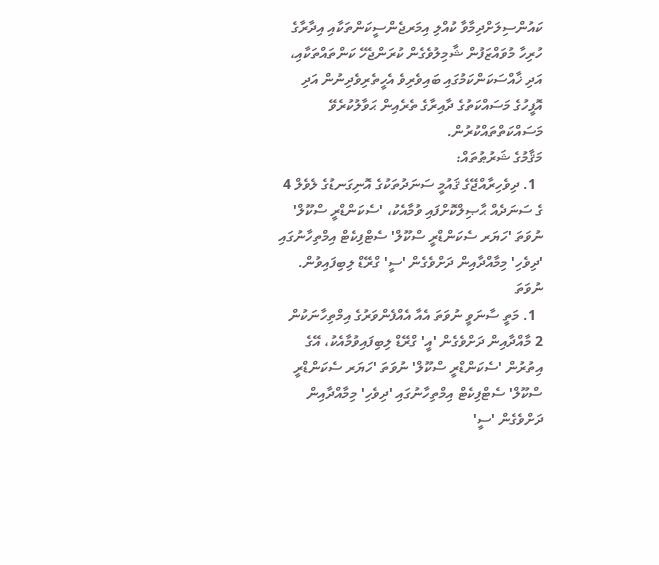ކައުންސިލަށްދިމާވާ ކުއްލި އިމަރޖެންސީކަންތަކާއި އިދާރާގެ ހުރިހާ މުވައްޒަފުން ޝާމިލުވެގެން ކުރަންޖެހޭ ކަންތައްތަކާއި، އަދި ޚާއްސަކަންކަމުގައި ބައިވެރިވެ އެހީތެރިވެދިނުން އަދި އޮފީހުގެ މަސައްކަތުގެ ދާއިރާގެ ތެރެއިން ޙަވާލުކުރެވޭ މަސައްކަތްތައްކުރުން.
މަޤާމުގެ ޝަރުޠުތައް:
  1. ދިވެހިރާއްޖޭގެ ޤައުމީ ސަނަދުތަކުގެ އޮނިގަނޑުގެ ލެވެލް 4 ގެ ސަނަދެއް ޙާޞިލްކޮށްފައި ވުމާއެކު، 'ސެކަންޑްރީ ސްކޫލް' ނުވަތަ 'ހަޔަރ ސެކަންޑްރީ ސްކޫލް' ސެޓްފިކެޓް އިމްތިހާނުގައި 'ދިވެހި' މިމާއްދާއިން ދަށްވެގެން 'ސީ' ގްރޭޑް ލިބިފައިވުން.
ނުވަތަ
  1. މަތީ ސާނަވީ ނުވަތަ އެއާ އެއްފެންވަރުގެ އިމްތިހާނަކުން 2 މާއްދާއިން ދަށްވެގެން 'އީ' ގްރޭޑް ލިބިފައިވުމާއެކު، އޭގެ އިތުރުން 'ސެކަންޑްރީ ސްކޫލް' ނުވަތަ 'ހަޔަރ ސެކަންޑްރީ ސްކޫލް' ސެޓްފިކެޓް އިމްތިހާނުގައި 'ދިވެހި' މިމާއްދާއިން ދަށްވެގެން 'ސީ'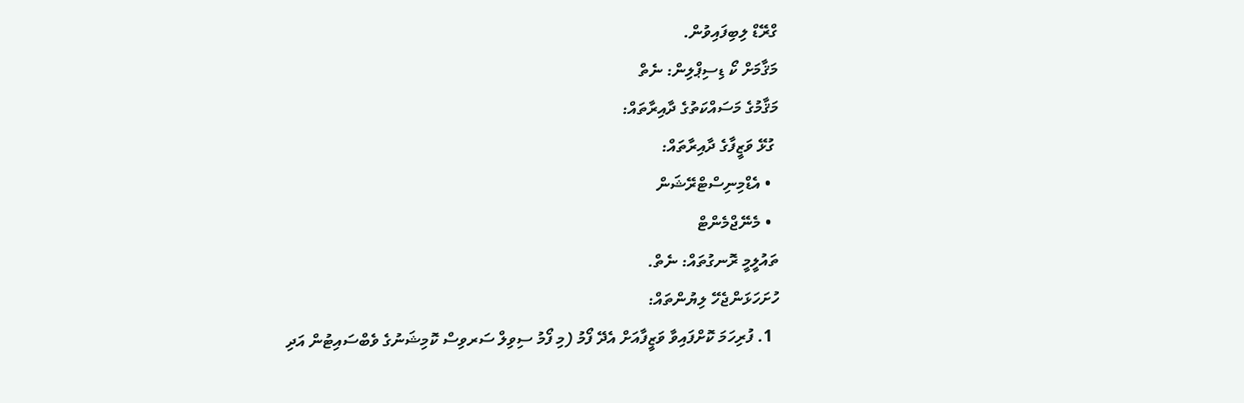ގްރޭޑް ލިބިފައިވުން.
މަޤާމަށް ކޯ ޑިސިޕްލިން: ނެތް
މަޤާމުގެ މަސައްކަތުގެ ދާއިރާތައް:
 ގުޅޭ ވަޒީފާގެ ދާއިރާތައް:
  • އެޑްމިނިސްޓްރޭޝަން
  • މެނޭޖްމެންޓް
ތައުލީމީ ރޮނގުތައް: ނެތް.
ހުށަހަޅަންޖެހޭ ލިޔުންތައް:
  1. ފުރިހަމަ ކޮށްފައިވާ ވަޒީފާއަށް އެދޭ ފޯމު (މި ފޯމު ސިވިލް ސަރވިސް ކޮމިޝަނުގެ ވެބްސައިޓުން އަދި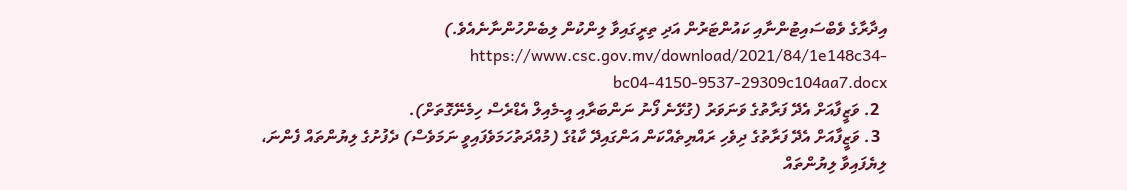އިދާރާގެ ވެބްސައިޓުންނާއި ކައުންޓަރުން އަދި ތިރީގައިވާ ލިންކުން ލިބެންހުންނާނެއެވެ.)  https://www.csc.gov.mv/download/2021/84/1e148c34-bc04-4150-9537-29309c104aa7.docx
  2. ވަޒީފާއަށް އެދޭ ފަރާތުގެ ވަނަވަރު (ގުޅޭނެ ފޯނު ނަންބަރާއި އީ-މެއިލް އެޑްރެސް ހިމެނޭގޮތަށް).
  3. ވަޒީފާއަށް އެދޭ ފަރާތުގެ ދިވެހި ރައްޔިތެއްކަން އަންގައިދޭ ކާޑުގެ (މުއްދަތުހަމަވެފައިވީ ނަމަވެސް) ދެފުށުގެ ލިޔުންތައް ފެންނަ، ލިޔެފައިވާ ލިޔުންތައް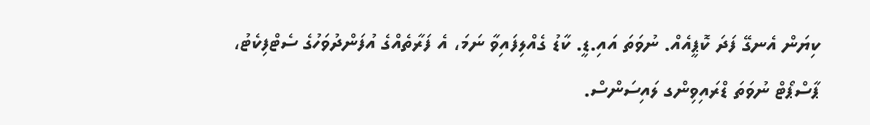ކިޔަން އެނގޭ ފަދަ ކޮޕީއެއް. ނުވަތަ އައި.ޑީ. ކާޑު ގެއްލިފައިވާ ނަމަ، އެ ފަރާތެއްގެ އުފަންދުވަހުގެ ސެޓްފިކެޓު، ޕާސްޕޯޓް ނުވަތަ ޑްރައިވިންގ ލައިސަންސް.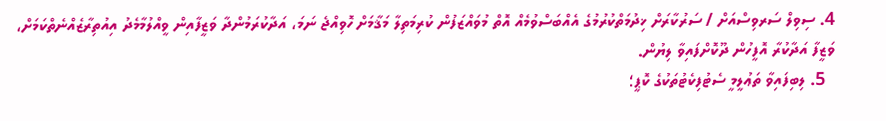4. ސިވިލް ސަރވިސްއަށް / ސަރުކާރަށް ޚިދުމަތްކުރުމުގެ އެއްބަސްވުމެއް އޮތް މުވައްޒަފުން ކުރިމަތިލާ މަޤާމަށް ހޮވިއްޖެ ނަމަ، އަދާކުރަމުންދާ ވަޒީފާއިން ވީއްލުމާމެދު އިއުތިރާޒެއްނެތްކަމަށް، ވަޒީފާ އަދާކުރާ އޮފީހުން ދޫކޮށްފައިވާ ލިޔުން.
  5. ލިބިފައިވާ ތަޢުލީމީ ސެޓުފިކެޓުތަކުގެ ކޮޕީ؛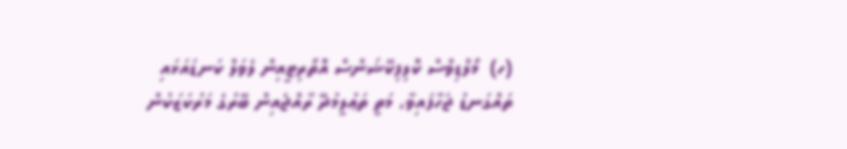(ހ)  މޯލްޑިވްސް ކޮލިފިކޭޝަންސް އޮތޯރިޓީއިން ލެވަލް ކަނޑައަޅައި ތައްގަނޑު ޖަހާފައިވާ، މަތީ ތަޢުލީމުދޭ ރާއްޖެއިން ބޭރުގެ މަރުކަޒަކުން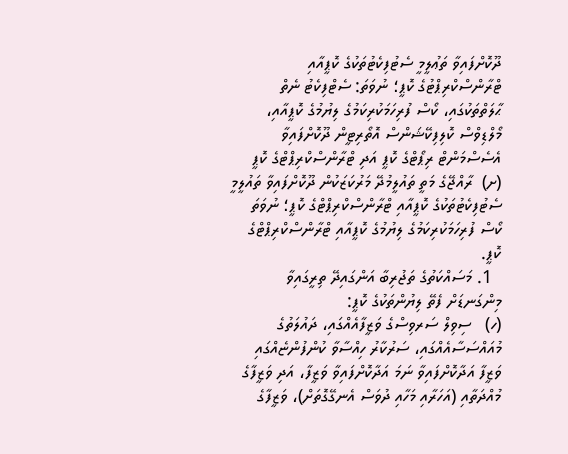ދޫކޮށްފައިވާ ތަޢުލީމީ ސެޓުފިކެޓުތަކުގެ ކޮޕީއާއި ޓްރާންސްކްރިޕްޓުގެ ކޮޕީ؛ ނުވަތަ: ސެޓްފިކެޓު ނެތް ޙާލަތްތަކުގައި، ކޯސް ފުރިހަމަކުރިކަމުގެ ލިޔުމުގެ ކޮޕީއާއި، މޯލްޑިވްސް ކޮލިފިކޭޝަންސް އޮތޯރިޓީން ދޫކޮށްފައިވާ އެސެސްމަންޓް ރިޕޯޓްގެ ކޮޕީ އަދި ޓްރާންސްކްރިޕްޓްގެ ކޮޕީ
(ށ)  ރާއްޖޭގެ މަތީ ތައުލީމުދޭ މަރުކަޒަކުން ދޫކޮށްފައިވާ ތައުލީމީ ސެޓުފިކެޓުތަކުގެ ކޮޕީއާއި ޓްރާންސްކްރިޕްޓްގެ ކޮޕީ؛ ނުވަތަ ކޯސް ފުރިހަމަކުރިކަމުގެ ލިޔުމުގެ ކޮޕީއާއި ޓްރާންސްކްރިޕްޓްގެ ކޮޕީ.
  1. މަސައްކަތުގެ ތަޖުރިބާ އަންގައިދޭ ތިރީގައިވާ މިންގަނޑަށް ފެތޭ ލިޔުންތަކުގެ ކޮޕީ:
(ހ)   ސިވިލް ސަރވިސްގެ ވަޒީފާއެއްގައި، ދައުލަތުގެ މުއައްސަސާއެއްގައި، ސަރުކާރު ހިއްސާވާ ކުންފުންޏެއްގައި ވަޒީފާ އަދާކޮށްފައިވާ ނަމަ އަދާކޮށްފައިވާ ވަޒީފާ، އަދި ވަޒީފާގެ މުއްދަތާއި (އަހަރާއި މަހާއި ދުވަސް އެނގޭގޮތަށް)، ވަޒީފާގެ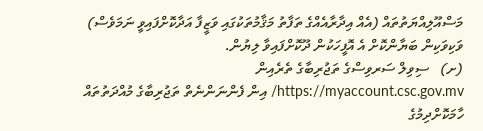މަސްއޫލިއްޔަތުތައް (އެއް އިދާރާއެއްގެ ތަފާތު މަޤާމުތަކުގައި ވަޒީފާ އަދާކޮށްފައިވީ ނަމަވެސް) ވަކިވަކިން ބަޔާންކޮށް އެ އޮފީހަކުން ދޫކޮށްފައިވާ ލިޔުން.
(ށ)   ސިވިލް ސަރވިސްގެ ތަޖުރިބާގެ ތެރެއިން https://myaccount.csc.gov.mv/ އިން ފެންނަންނެތް ތަޖުރިބާގެ މުއްދަތުތައް ހާމަކޮށްދިމުގެ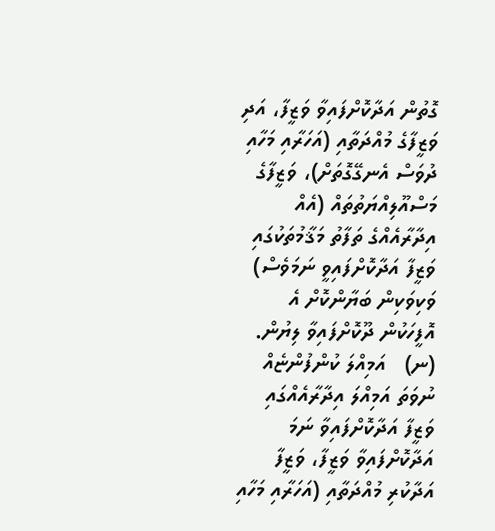ގޮތުން އަދާކޮށްފައިވާ ވަޒީފާ، އަދި ވަޒީފާގެ މުއްދަތާއި (އަހަރާއި މަހާއި ދުވަސް އެނގޭގޮތަށް)، ވަޒީފާގެ މަސްއޫލިއްޔަތުތައް (އެއް އިދާރާއެއްގެ ތަފާތު މަޤާމުތަކުގައި ވަޒީފާ އަދާކޮށްފައިވީ ނަމަވެސް) ވަކިވަކިން ބަޔާންކޮށް އެ އޮފީހަކުން ދޫކޮށްފައިވާ ލިޔުން.
(ނ)   އަމިއްލަ ކުންފުންޏެއް ނުވަތަ އަމިއްލަ އިދާރާއެއްގައި ވަޒީފާ އަދާކޮށްފައިވާ ނަމަ އަދާކޮށްފައިވާ ވަޒީފާ، ވަޒީފާ އަދާކުރި މުއްދަތާއި (އަހަރާއި މަހާއި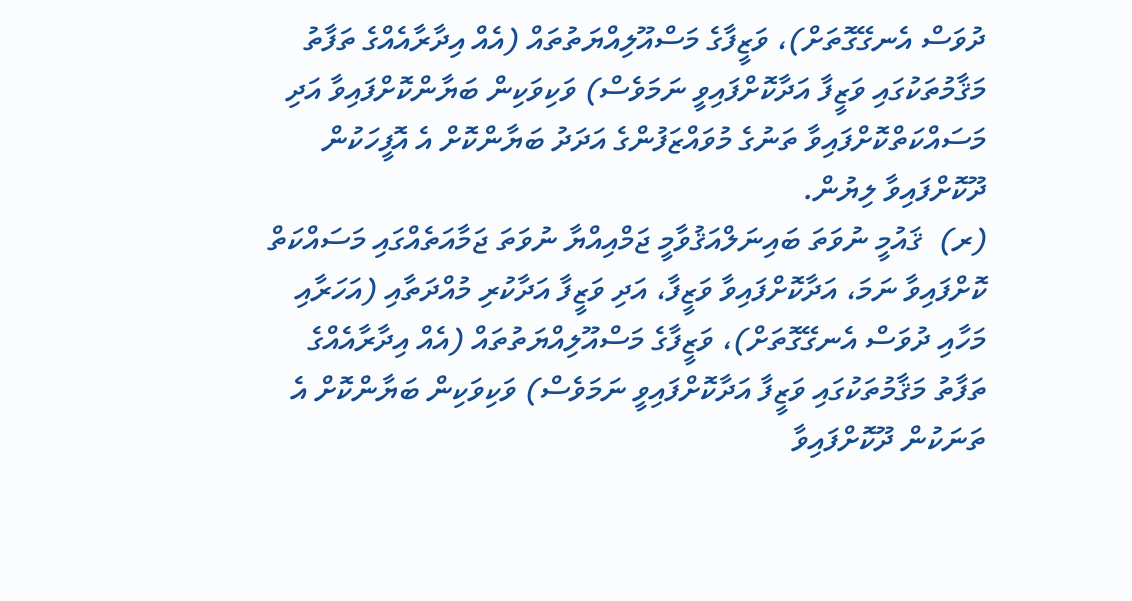ދުވަސް އެނގޭގޮތަށް)، ވަޒީފާގެ މަސްއޫލިއްޔަތުތައް (އެއް އިދާރާއެއްގެ ތަފާތު މަޤާމުތަކުގައި ވަޒީފާ އަދާކޮށްފައިވީ ނަމަވެސް) ވަކިވަކިން ބަޔާންކޮށްފައިވާ އަދި މަސައްކަތްކޮށްފައިވާ ތަނުގެ މުވައްޒަފުންގެ އަދަދު ބަޔާންކޮށް އެ އޮފީހަކުން ދޫކޮށްފައިވާ ލިޔުން.
(ރ)  ޤައުމީ ނުވަތަ ބައިނަލްއަޤުވާމީ ޖަމްއިއްޔާ ނުވަތަ ޖަމާއަތެއްގައި މަސައްކަތް ކޮށްފައިވާ ނަމަ، އަދާކޮށްފައިވާ ވަޒީފާ، އަދި ވަޒީފާ އަދާކުރި މުއްދަތާއި (އަހަރާއި މަހާއި ދުވަސް އެނގޭގޮތަށް)، ވަޒީފާގެ މަސްއޫލިއްޔަތުތައް (އެއް އިދާރާއެއްގެ ތަފާތު މަޤާމުތަކުގައި ވަޒީފާ އަދާކޮށްފައިވީ ނަމަވެސް) ވަކިވަކިން ބަޔާންކޮށް އެ ތަނަކުން ދޫކޮށްފައިވާ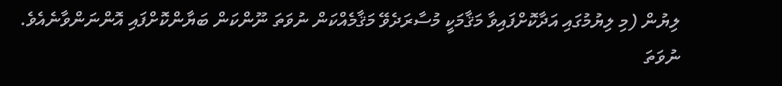ލިޔުން (މި ލިޔުމުގައި އަދާކޮށްފައިވާ މަޤާމަކީ މުސާރަދެވޭ މަޤާމެއްކަން ނުވަތަ ނޫންކަން ބަޔާންކޮށްފައި އޮންނަންވާނެއެވެ. ނުވަތަ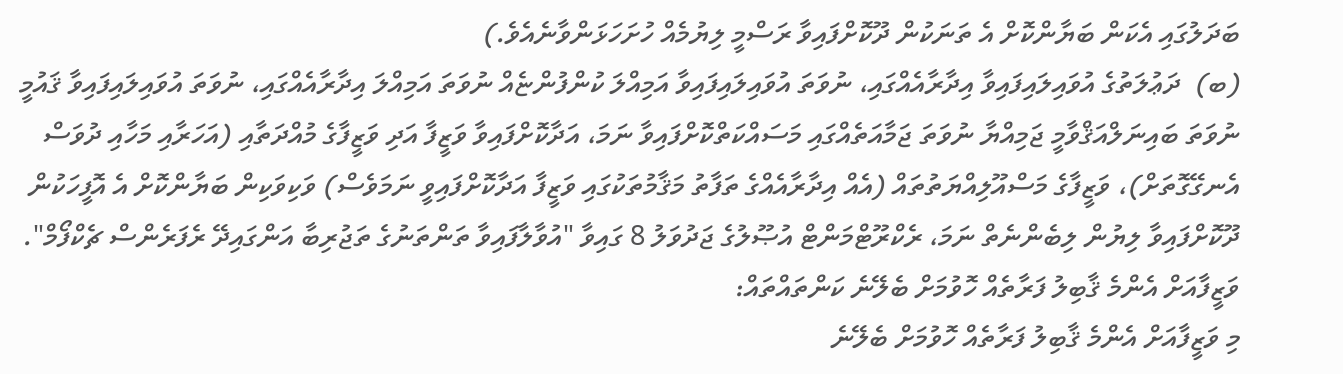ބަދަލުގައި އެކަން ބަޔާންކޮށް އެ ތަނަކުން ދޫކޮށްފައިވާ ރަސްމީ ލިޔުމެއް ހުށަހަޅަންވާނެއެވެ.)
(ބ)  ދަޢުލަތުގެ އުވައިލައިފައިވާ އިދާރާއެއްގައި، ނުވަތަ އުވައިލައިފައިވާ އަމިއްލަ ކުންފުންޏެއް ނުވަތަ އަމިއްލަ އިދާރާއެއްގައި، ނުވަތަ އުވައިލައިފައިވާ ޤައުމީ ނުވަތަ ބައިނަލްއަޤްވާމީ ޖަމިއްޔާ ނުވަތަ ޖަމާއަތެއްގައި މަސައްކަތްކޮށްފައިވާ ނަމަ، އަދާކޮށްފައިވާ ވަޒީފާ އަދި ވަޒީފާގެ މުއްދަތާއި (އަހަރާއި މަހާއި ދުވަސް އެނގޭގޮތަށް)، ވަޒީފާގެ މަސްއޫލިއްޔަތުތައް (އެއް އިދާރާއެއްގެ ތަފާތު މަޤާމުތަކުގައި ވަޒީފާ އަދާކޮށްފައިވީ ނަމަވެސް) ވަކިވަކިން ބަޔާންކޮށް އެ އޮފީހަކުން ދޫކޮށްފައިވާ ލިޔުން ލިބެންނެތް ނަމަ، ރެކްރޫޓްމަންޓް އުޞޫލުގެ ޖަދުވަލު 8 ގައިވާ "އުވާލާފައިވާ ތަންތަނުގެ ތަޖުރިބާ އަންގައިދޭ ރެފަރެންސް ޗެކްފޯމް".
ވަޒީފާއަށް އެންމެ ޤާބިލު ފަރާތެއް ހޮވުމަށް ބެލޭނެ ކަންތައްތައް:
މި ވަޒީފާއަށް އެންމެ ޤާބިލު ފަރާތެއް ހޮވުމަށް ބެލޭނެ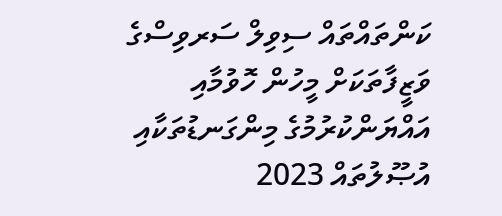ކަންތައްތައް ސިވިލް ސަރވިސްގެ ވަޒީފާތަކަށް މީހުން ހޮވުމާއި އައްޔަންކުރުމުގެ މިންގަނޑުތަކާއި އުޞޫލުތައް 2023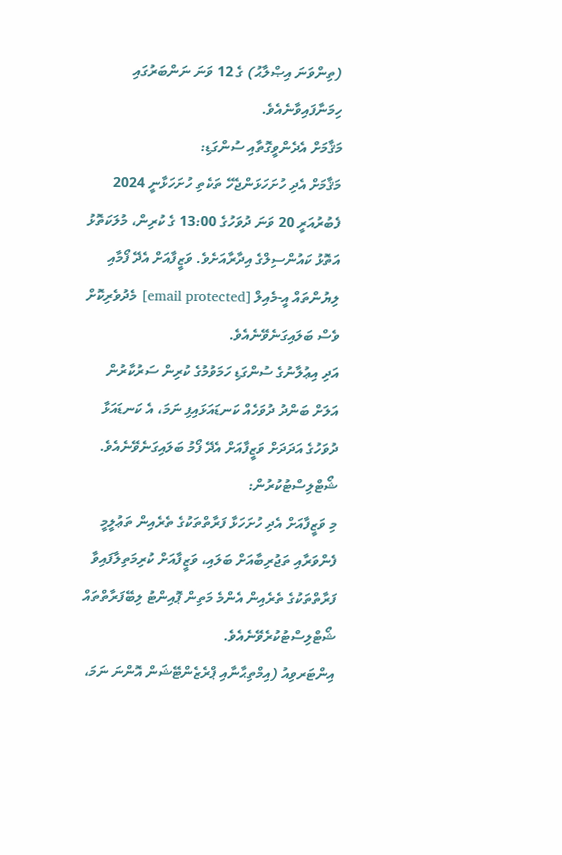(ތިންވަނަ އިޞްލާޙު) ގެ 12 ވަނަ ނަންބަރުގައި ހިމަނާފައިވާނެއެވެ.
މަޤާމަށް އެދެންވީގޮތާއި ސުންގަޑި:
މަޤާމަށް އެދި ހުށަހަޅަންޖެހޭ ތަކެތި ހުށަހަޅާނީ 2024 ފެބުރުއަރީ 20 ވަނަ ދުވަހުގެ 13:00 ގެ ކުރިން، މުލަކަތޮޅު އަތޮޅު ކައުންސިލްގެ އިދާރާއަށެވެ. ވަޒީފާއަށް އެދޭ ފޯމާއި ލިޔުންތައް އީ-މެއިލް [email protected] މެދުވެރިކޮށް ވެސް ބަލައިގަނެވޭނެއެވެ.
އަދި އިޢުލާނުގެ ސުންގަޑި ހަމަވުމުގެ ކުރިން ސަރުކާރުން އަލަށް ބަންދު ދުވަހެއް ކަނޑައަޅައިފި ނަމަ، އެ ކަނޑައަޅާ ދުވަހުގެ އަދަދަށް ވަޒީފާއަށް އެދޭ ފޯމު ބަލައިގަނެވޭނެއެވެ.
ޝޯޓްލިސްޓުކުރުން:
މި ވަޒީފާއަށް އެދި ހުށަހަޅާ ފަރާތްތަކުގެ ތެރެއިން ތަޢުލީމީ ފެންވަރާއި ތަޖުރިބާއަށް ބަލައި، ވަޒީފާއަށް ކުރިމަތިލާފައިވާ ފަރާތްތަކުގެ ތެރެއިން އެންމެ މަތިން ޕޮއިންޓު ލިބޭފަރާތްތައް ޝޯޓްލިސްޓުކުރެވޭނެއެވެ.
އިންޓަރވިއު (އިމްތިޙާނާއި ޕްރެޒެންޓޭޝަން އޮންނަ ނަމަ،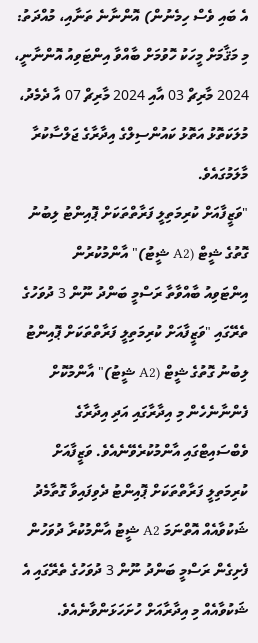އެ ބައި ވެސް ހިމެނުން) އޮންނާނެ ތަނާއި، މުއްދަތު:
މި މަޤާމަށް މީހަކު ހޮވުމަށް ބާއްވާ އިންޓަވިއު އޮންނާނީ، 2024 މާރިޗް 03 އާއި 2024 މާރިޗް 07 އާ ދެމެދު، މުލަކަތޮޅު އަތޮޅު ކައުންސިލްގެ އިދާރާގެ ޖަލްސާކުރާ މާލަމުގައެވެ.
"ވަޒީފާއަށް ކުރިމަތިލީ ފަރާތްތަކަށް ޕޮއިންޓު ލިބުނު ގޮތުގެ ޝީޓް (A2 ޝީޓު)" އާންމުކުރުން
އިންޓަވިއު ބާއްވާތާ ރަސްމީ ބަންދު ނޫން 3 ދުވަހުގެ ތެރޭގައި "ވަޒީފާއަށް ކުރިމަތިލީ ފަރާތްތަކަށް ޕޮއިންޓު ލިބުނު ގޮތުގެ ޝީޓް (A2 ޝީޓު)" އާންމުކޮށް ފެންނާނެހެން މި އިދާރާގައި އަދި އިދާރާގެ ވެބްސައިޓްގައި އާންމުކުރެވޭނެއެވެ. ވަޒީފާއަށް ކުރިމަތިލީ ފަރާތްތަކަށް ޕޮއިންޓު ދެވިފައިވާ ގޮތާމެދު ޝަކުވާއެއް އޮތްނަމަ A2 ޝީޓު އާންމުކުރާ ދުވަހުން ފެށިގެން ރަސްމީ ބަންދު ނޫން 3 ދުވަހުގެ ތެރޭގައި އެ ޝަކުވާއެއް މި އިދާރާއަށް ހުށަހަޅަންވާނެއެވެ.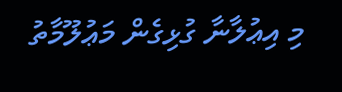މި އިޢުލާނާ ގުޅިގެން މަޢުލޫމާތު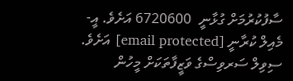ސާފުކުރުމަށް ގުޅާނީ  6720600 އަށެވެ. އީ-މެއިލް ކުރާނީ [email protected] އަށެވެ. ސިވިލް ސަރވިސްގެ ވަޒީފާތަކަށް މީހުން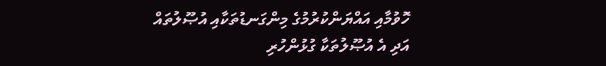ހޮވުމާއި އައްޔަންކުރުމުގެ މިންގަނޑުތަކާއި އުޞޫލުތައް އަދި އެ އުޞޫލުތަކާ ގުޅުންހުރި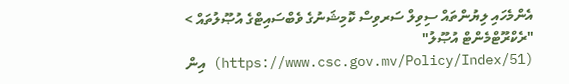އެންމެހައި ލިޔުންތައް ސިވިލް ސަރވިސް ކޮމިޝަނުގެ ވެބްސައިޓްގެ އުޞޫލުތައް > "ރެކްރޫޓްމެންޓް އުޞޫލު" (https://www.csc.gov.mv/Policy/Index/51) އިން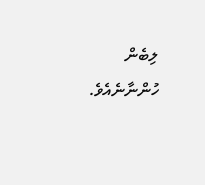ލިބެން ހުންނާނެއެވެ.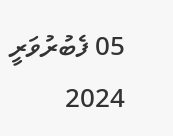05 ފެބުރުވަރީ 2024